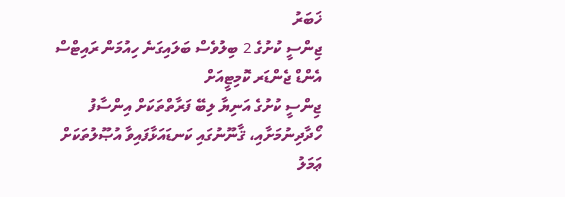ޚަބަރު
ޖިންސީ ކުށުގެ 2 ބިލުވެސް ބަލައިގަނެ ހިއުމަން ރައިޓްސް އެންޑް ޖެންޑަރ ކޮމިޓީއަށް
ޖިންސީ ކުށުގެ އަނިޔާ ލިބޭ ފަރާތްތަކަށް އިންސާފު ހޯދާދިނުމަށާއި، ޤާނޫނުގައި ކަނޑައަޅާފައިވާ އުޞޫލުތަކަށް ޢަމަލު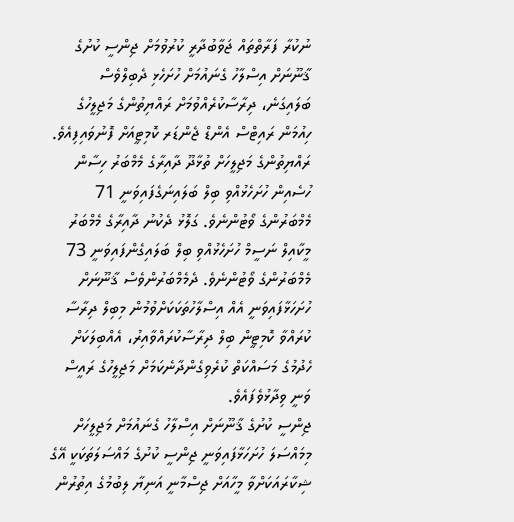ނުކުރާ ފަރާތްތައް ޖަވާބުދާރީ ކުރުވުމަށް ޖިންސީ ކުށުގެ ޤާނޫނަށް އިސްލާހު ގެނައުމަށް ހުށަހެޅި ދެބިލްވެސް ބަލައިގަނެ، ދިރާސާކުރެއްވުމަށް ރައްޔިތުންގެ މަޖިލީހުގެ ހިއުމަން ރައިޓްސް އެންޑް ޖެންޑަރ ކޮމިޓީއަށް ފޮނުވައިފިއެވެ.
ރައްޔިތުންގެ މަޖިލީހަށް ތުޅާދޫ ދާއިރާގެ މެމްބަރު ހިސާން ހުސެއިން ހުށަހެޅުއްވި ބިލް ބަލައިނަގެފައިވަނީ 71 މެމްބަރުންގެ ވޯޓުންނެވެ. ގަލޮޅު ދެކުނު ދާއިރާގެ މެމްބަރު މީކާއިލް ނަސީމް ހުށަހެޅުއްވި ބިލް ބަލައިގެންފައިވަނީ 73 މެމްބަރުންގެ ވޯޓުންނެވެ. ދެމެމްބަރުންވެސް ޤާނޫނަށް ހުށަހަޅާފައިވަނީ އެއް އިސްލާހުތަކަކަށްވުމުން މިބިލް ދިރާސާ ކުރައްވާ ކޮމިޓީން ބިލް ދިރާސާކުރައްވާއިރު، އެއްބިލަކަށް ހެދުމުގެ މަސައްކަތް ކުރެވިގެންދާނެކަމަށް މަޖިލީހުގެ ރައީސް ވަނީ ވިދާޅުވެފައެވެ.
ޖިންސީ ކުށުގެ ޤާނޫނަށް އިސްލާހު ގެނައުމަށް މަޖިލީހަށް މިމައްސަލަ ހުށަހަޅާފައިވަނީ ޖިންސީ ކުށުގެ މައްސަލަތަކަކީ އޭގެ ޝިކާރައަކަށްވާ މީހާއަށް ޖިސްމާނީ އަނިޔާ ލިބުމުގެ އިތުރުން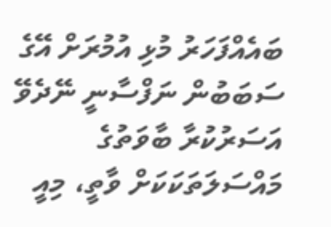ބައެއްފަހަރު މުޅި އުމުރަށް އޭގެ ސަބަބުން ނަފްސާނީ ނޭދެވޭ އަސަރުކުރާ ބާވަތުގެ މައްސަލަތަކަކަށް ވާތީ، މިއީ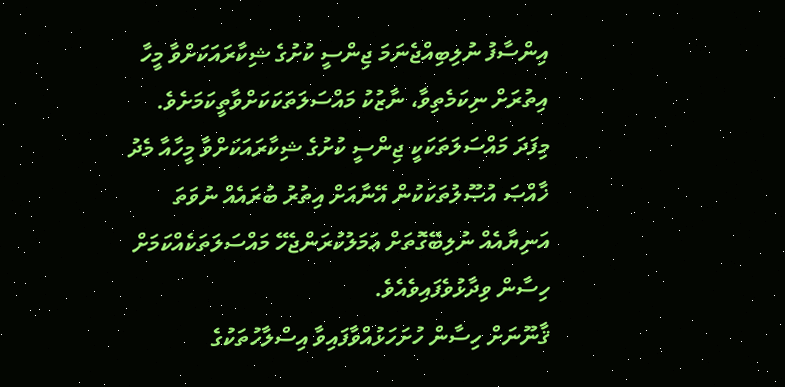އިންސާފު ނުލިބިއްޖެނަމަ ޖިންސީ ކުށުގެ ޝިކާރައަކަށްވާ މީހާ އިތުރަށް ނިކަމެތިވާ، ނާޒުކު މައްސަލަތަކަކަށްވާތީކަމަށެވެ. މިފަދަ މައްސަލަތަކަކީ ޖިންސީ ކުށުގެ ޝިކާރައަކަށްވާ މީހާއާ މެދު ޚާއްޞަ އުޞޫލުތަކަކުން އޭނާއަށް އިތުރު ބުރައެއް ނުވަތަ އަނިޔާއެއް ނުލިބޭގޮތަށް ޢަމަލުކުރަންޖެހޭ މައްސަލަތަކެއްކަމަށް ހިސާން ވިދާޅުވެފައިވެއެވެ.
ޤާނޫނަށް ހިސާން ހުށަހަޅުއްވާފައިވާ އިސްލާހުތަކުގެ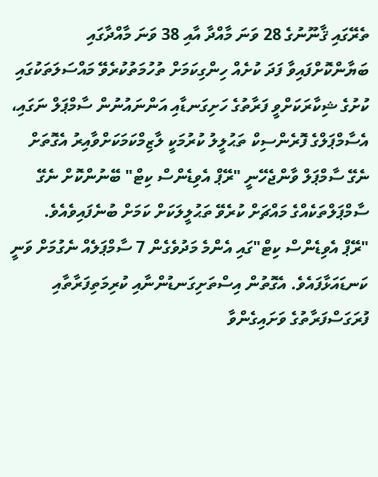ތެރޭގައި ޤާނޫނުގެ 28 ވަނަ މާއްދާ އާއި 38 ވަނަ މާއްދާގައި ބަޔާންކޮށްފައިވާ ފަދަ ކުށެއް ހިންގިކަމަށް ތުހުމަތުކުރެވޭ މައްސަލަތަކުގައި ކުށުގެ ޝިކާރަކަށްވީ ފަރާތުގެ ހަށިގަނޑާއި އަންނައުނުން ސާމްޕަލް ނަގައި، އެސާމްޕަލްގެ ފޮރެންސިކް ތަޙުލީލު ކުރުމަކީ ލާޒިމްކަމަކަށްވާއިރު އެގޮތަށް ނެގޭ ސާމްޕަލް ވާންޖެހޭނީ "ރޭޕް އެވިޑެންސް ކިޓް" ބޭނުންކޮށް ނެގޭ ސާމްޕަލްތަކެއްގެ މައްޗަށް ކުރެވޭ ތަޙުލީލަކަށް ކަމަށް ބުނެފައިވެއެވެ.
"ރޭޕް އެވިޑެންސް ކިޓް"ގައި އެންމެ މަދުވެގެން 7 ސާމްޕަލެއް ނެގުމަށް ވަނީ ކަނޑައަޅާފައެވެ. އެގޮތުން އިސްތަށިގަނޑުންނާއި ކުރިމަތިފަރާތާއި ފުރަގަސްފަރާތުގެ ވަށައިގެންވާ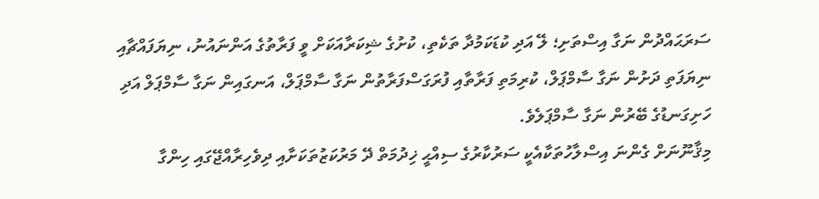ސަރަޙައްދުން ނަގާ އިސްތަށި؛ ލޭ އަދި ކުޑަކަމުދާ ތަކެތި، ކުށުގެ ޝިކަރާއަކަށް ވީ ފަރާތުގެ އަންނައުނު، ނިޔަފައްޗާއި ނިޔަފަތި ދަށުން ނަގާ ސާމްޕަލް، ކުރިމަތި ފަރާތާއި ފުރަގަސްފަރާތުން ނަގާ ސާމްޕަލް، އަނގައިން ނަގާ ސާމްޕަލް އަދި ހަށިގަނޑުގެ ބޭރުން ނަގާ ސާމްޕަލެވެ.
މިޤާނޫނަށް ގެންނަ އިސްލާހުތަކާއެކީ ސަރުކާރުގެ ސިއްޙީ ޚިދުމަތް ދޭ މަރުކަޒުތަކަށާއި ދިވެހިރާއްޖޭގައި ހިންގާ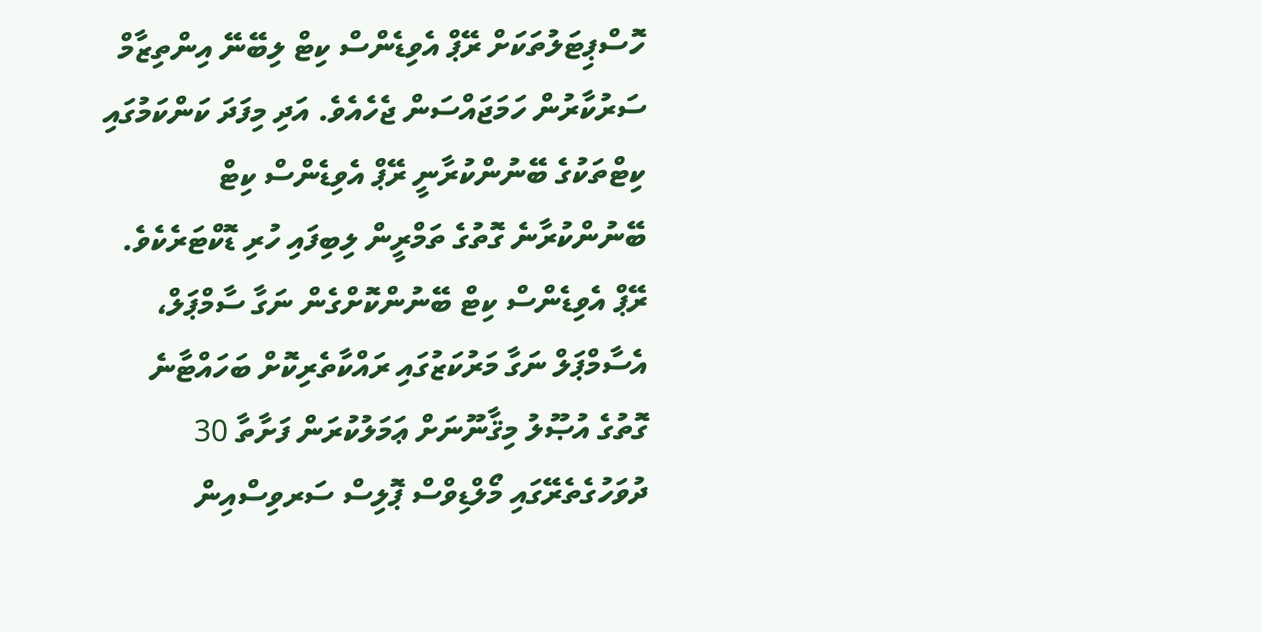ހޮސްޕިޓަލުތަކަށް ރޭޕް އެވިޑެންސް ކިޓް ލިބޭނޭ އިންތިޒާމް ސަރުކާރުން ހަމަޖައްސަން ޖެހެއެވެ. އަދި މިފަދަ ކަންކަމުގައި ކިޓްތަކުގެ ބޭނުންކުރާނީ ރޭޕް އެވިޑެންސް ކިޓް ބޭނުންކުރާނެ ގޮތުގެ ތަމްރީން ލިބިފައި ހުރި ޑޮކްޓަރެކެވެ. ރޭޕް އެވިޑެންސް ކިޓް ބޭނުންކޮށްގެން ނަގާ ސާމްޕަލް، އެސާމްޕަލް ނަގާ މަރުކަޒުގައި ރައްކާތެރިކޮށް ބަހައްޓާނެ ގޮތުގެ އުޞޫލު މިޤާނޫނަށް ޢަމަލުކުރަން ފަށާތާ 30 ދުވަހުގެތެރޭގައި މޯލްޑިވްސް ޕޮލިސް ސަރވިސްއިން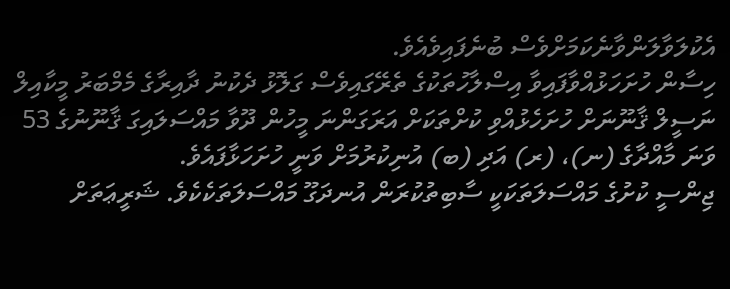އެކުލަވާލަންވާނެކަމަށްވެސް ބުނެފައިވެއެވެ.
ހިސާން ހުށަހަޅުއްވާފައިވާ އިސްލާހުތަކުގެ ތެރޭގައިވެސް ގަލޮޅު ދެކުނު ދާއިރާގެ މެމްބަރު މީކާއިލް ނަސީލް ޤާނޫނަށް ހުށަހެޅުއްވި ކުށްތަކަށް އަރަގަންނަ މީހުން ދޫވާ މައްސަލައިގަ ޤާނޫނުގެ 53 ވަނަ މާއްދާގެ (ނ)، (ރ) އަދި (ބ) އުނިކުރުމަށް ވަނީ ހުށަހަޅާފައެވެ.
ޖިންސީ ކުށުގެ މައްސަލަތަކަކީ ސާބިތުކުރަން އުނދަގޫ މައްސަލަތަކެކެވެ. ޝަރީޢަތަށް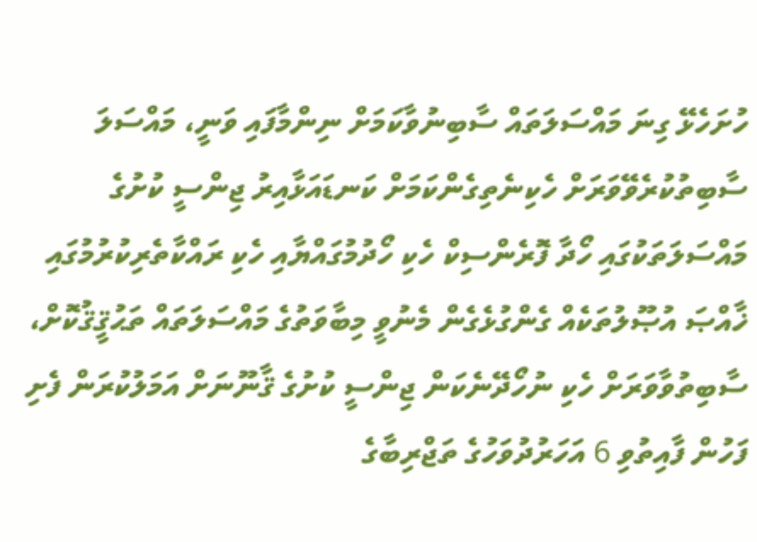ހުށަހެޅޭ ގިނަ މައްސަލަތައް ސާބިނުވާކަމަށް ނިންމާފައި ވަނީ، މައްސަލަ ސާބިތުކުރެވޭވަރަށް ހެކިނެތިގެންކަމަށް ކަނޑައަޅާއިރު ޖިންސީ ކުށުގެ މައްސަލަތަކުގައި ހޯދާ ފޮރެންސިކް ހެކި ހޯދުމުގައްޔާއި ހެކި ރައްކާތެރިކުރުމުގައި ޚާއްޞަ އުޞޫލުތަކެއް ގެންގުޅެގެން މެނުވީ މިބާވަތުގެ މައްސަލަތައް ތަޙުޤީޤުކޮށް، ސާބިތުވާވަރަށް ހެކި ނުހޯދޭނެކަން ޖިންސީ ކުށުގެ ޤާނޫނަށް އަމަލުކުރަން ފެށި ފަހުން ފާއިތުވި 6 އަހަރުދުވަހުގެ ތަޖްރިބާގެ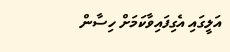އަލީގައި އެގިފައިވާކަމަށް ހިސާން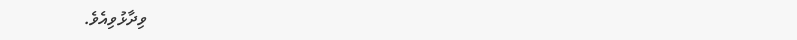ވިދާޅުވިއެވެ.